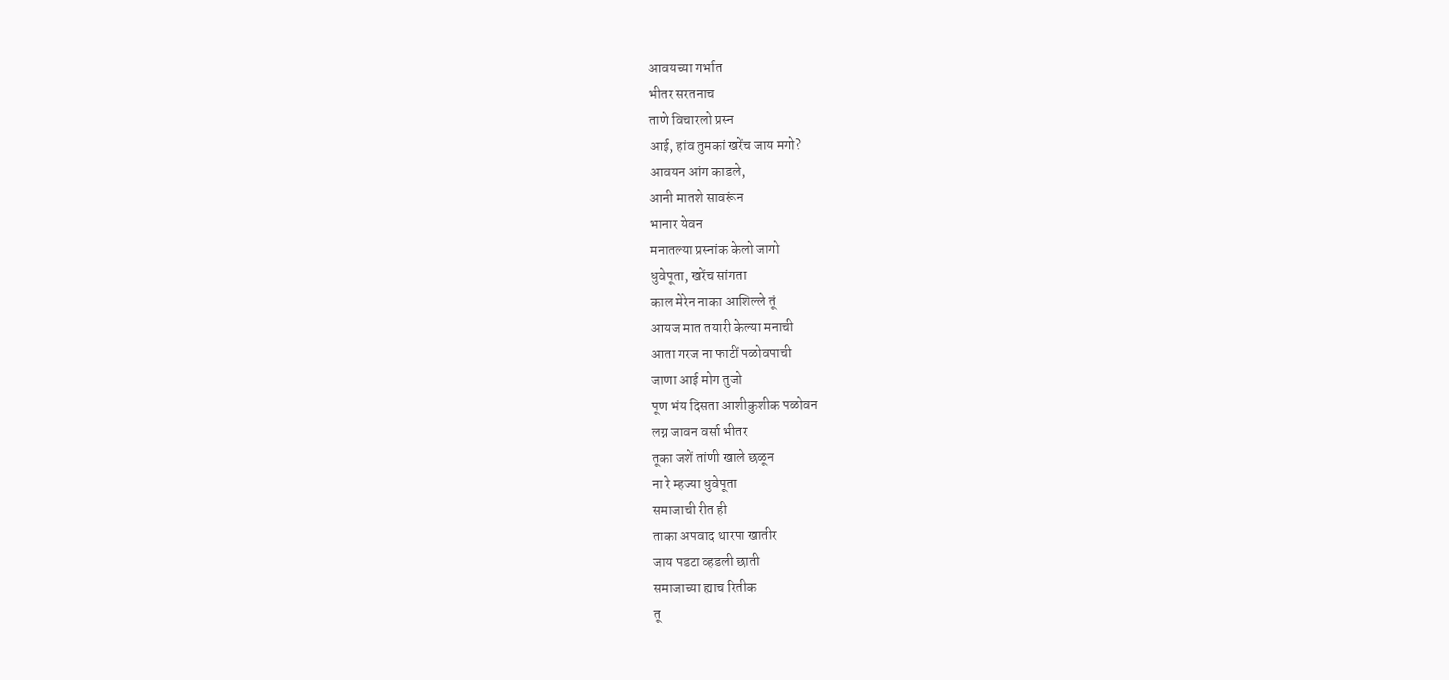आवयच्या गर्भात
भीतर सरतनाच
ताणे विचारलो प्रस्न
आई, हांव तुमकां खरेंच जाय मगो?
आवयन आंग काडले,
आनी मातशे सावरूंन
भानार येवन
मनातल्या प्रस्नांक केलो जागो
धुवेपूता, खरेंच सांगता
काल मेरेन नाका आशिल्ले तूं
आयज मात तयारी केल्या मनाची
आता गरज ना फाटीं पळोवपाची
जाणा आई मोग तुजो
पूण भंय दिसता आशीकुशीक पळोवन
लग्न जावन वर्सा भीतर
तूका जशें तांणी खाले छळून
ना रे म्हज्या धुवेपूता
समाजाची रीत ही
ताका अपवाद थारपा खातीर
जाय पडटा व्हडली छाती
समाजाच्या ह्याच रितीक
तू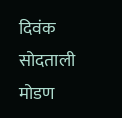दिवंक सोदताली मोडण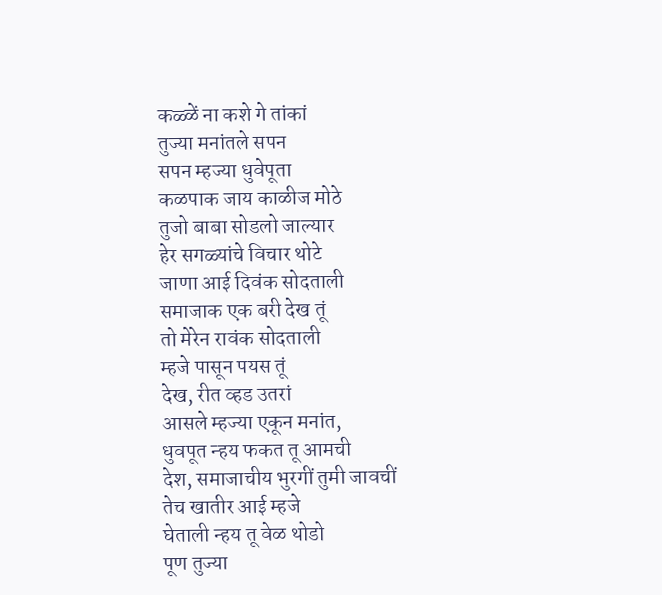कळ्ळें ना कशे गे तांकां
तुज्या मनांतले सपन
सपन म्हज्या धुवेपूता
कळपाक जाय काळीज मोठे
तुजो बाबा सोडलो जाल्यार
हेर सगळ्यांचे विचार थोटे
जाणा आई दिवंक सोदताली
समाजाक एक बरी देख तूं
तो मेरेन रावंक सोदताली
म्हजे पासून पयस तूं
देख, रीत व्हड उतरां
आसले म्हज्या एकून मनांत,
धुवपूत न्हय फकत तू आमची
देश, समाजाचीय भुरगीं तुमी जावचीं
तेच खातीर आई म्हजे
घेताली न्हय तू वेळ थोडो
पूण तुज्या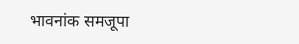भावनांक समजूपा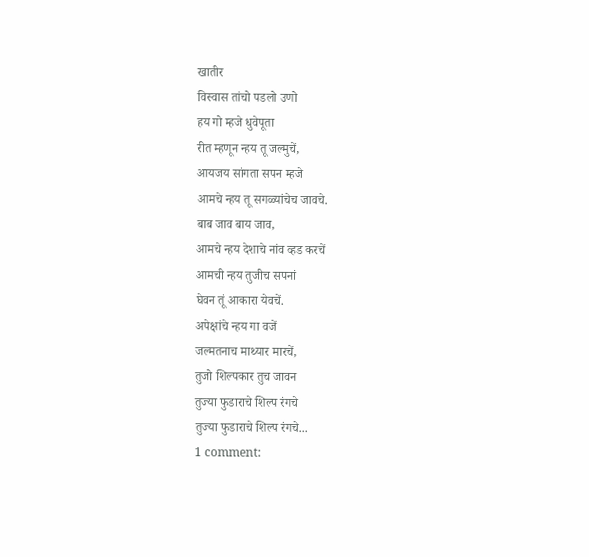खातीर
विस्वास तांचो पडलो उणो
हय गो म्हजे धुवेपूता
रीत म्हणून न्हय तू जल्मुचें,
आयजय सांगता सपन म्हजे
आमचे न्हय तू सगळ्यांचेच जावचे.
बाब जाव बाय जाव,
आमचे न्हय देशाचे नांव व्हड करचें
आमची न्हय तुजीच सपनां
घेवन तूं आकारा येवचें.
अपेक्षांचे न्हय गा वजें
जल्मतनाच माथ्यार मारचें,
तुजो शिल्पकार तुच जावन
तुज्या फुडाराचे शिल्प रंगचे
तुज्या फुडाराचे शिल्प रंगचे...
1 comment: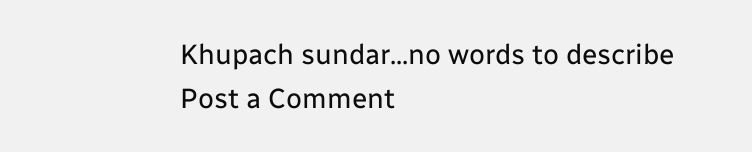Khupach sundar...no words to describe
Post a Comment